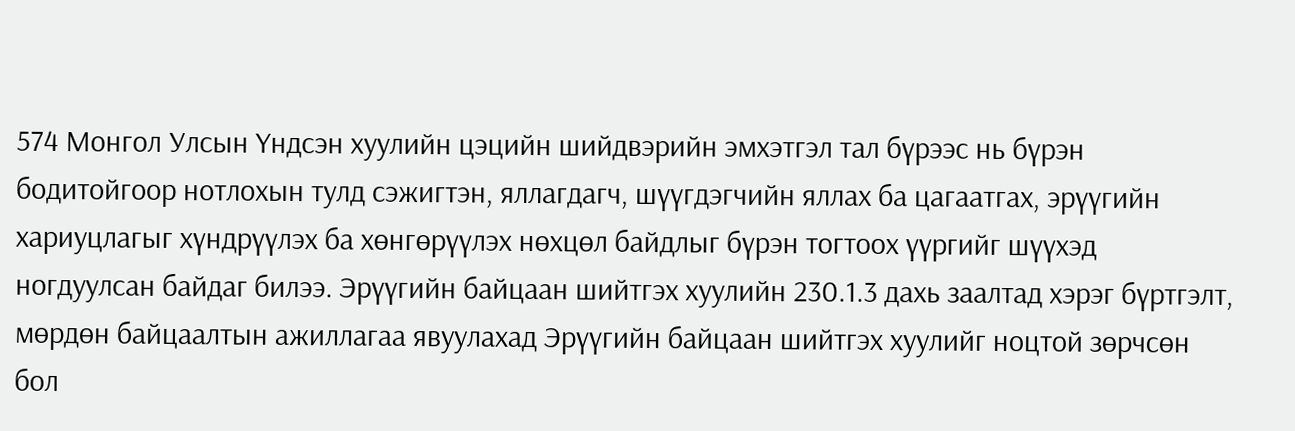574 Монгол Улсын Үндсэн хуулийн цэцийн шийдвэрийн эмхэтгэл тал бүрээс нь бүрэн бодитойгоор нотлохын тулд сэжигтэн, яллагдагч, шүүгдэгчийн яллах ба цагаатгах, эрүүгийн хариуцлагыг хүндрүүлэх ба хөнгөрүүлэх нөхцөл байдлыг бүрэн тогтоох үүргийг шүүхэд ногдуулсан байдаг билээ. Эрүүгийн байцаан шийтгэх хуулийн 230.1.3 дахь заалтад хэрэг бүртгэлт, мөрдөн байцаалтын ажиллагаа явуулахад Эрүүгийн байцаан шийтгэх хуулийг ноцтой зөрчсөн бол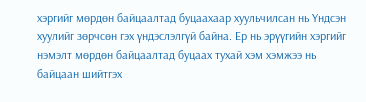хэргийг мөрдөн байцаалтад буцаахаар хуульчилсан нь Үндсэн хуулийг зөрчсөн гэх үндэслэлгүй байна. Ер нь эрүүгийн хэргийг нэмэлт мөрдөн байцаалтад буцаах тухай хэм хэмжээ нь байцаан шийтгэх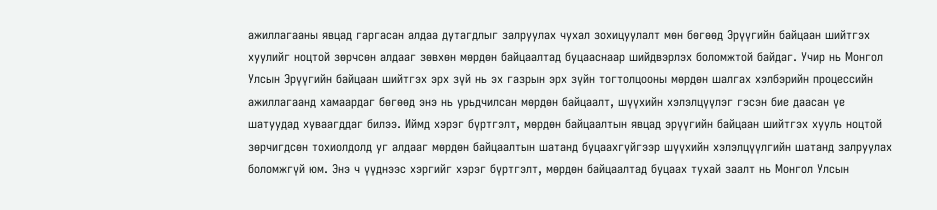ажиллагааны явцад гаргасан алдаа дутагдлыг залруулах чухал зохицуулалт мөн бөгөөд Эрүүгийн байцаан шийтгэх хуулийг ноцтой зөрчсөн алдааг зөвхөн мөрдөн байцаалтад буцааснаар шийдвэрлэх боломжтой байдаг. Учир нь Монгол Улсын Эрүүгийн байцаан шийтгэх эрх зүй нь эх газрын эрх зүйн тогтолцооны мөрдөн шалгах хэлбэрийн процессийн ажиллагаанд хамаардаг бөгөөд энэ нь урьдчилсан мөрдөн байцаалт, шүүхийн хэлэлцүүлэг гэсэн бие даасан үе шатуудад хуваагддаг билээ. Иймд хэрэг бүртгэлт, мөрдөн байцаалтын явцад эрүүгийн байцаан шийтгэх хууль ноцтой зөрчигдсөн тохиолдолд уг алдааг мөрдөн байцаалтын шатанд буцаахгүйгээр шүүхийн хэлэлцүүлгийн шатанд залруулах боломжгүй юм. Энэ ч үүднээс хэргийг хэрэг бүртгэлт, мөрдөн байцаалтад буцаах тухай заалт нь Монгол Улсын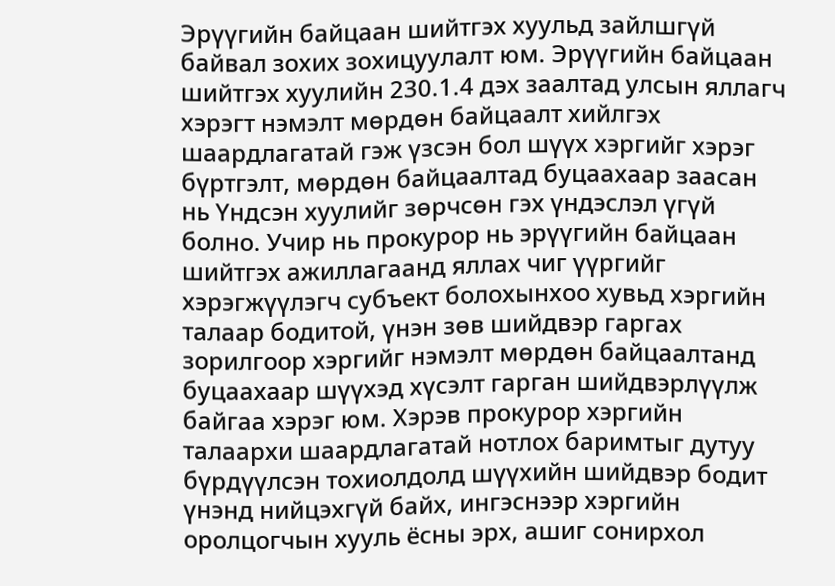Эрүүгийн байцаан шийтгэх хуульд зайлшгүй байвал зохих зохицуулалт юм. Эрүүгийн байцаан шийтгэх хуулийн 230.1.4 дэх заалтад улсын яллагч хэрэгт нэмэлт мөрдөн байцаалт хийлгэх шаардлагатай гэж үзсэн бол шүүх хэргийг хэрэг бүртгэлт, мөрдөн байцаалтад буцаахаар заасан нь Үндсэн хуулийг зөрчсөн гэх үндэслэл үгүй болно. Учир нь прокурор нь эрүүгийн байцаан шийтгэх ажиллагаанд яллах чиг үүргийг хэрэгжүүлэгч субъект болохынхоо хувьд хэргийн талаар бодитой, үнэн зөв шийдвэр гаргах зорилгоор хэргийг нэмэлт мөрдөн байцаалтанд буцаахаар шүүхэд хүсэлт гарган шийдвэрлүүлж байгаа хэрэг юм. Хэрэв прокурор хэргийн талаархи шаардлагатай нотлох баримтыг дутуу бүрдүүлсэн тохиолдолд шүүхийн шийдвэр бодит үнэнд нийцэхгүй байх, ингэснээр хэргийн оролцогчын хууль ёсны эрх, ашиг сонирхол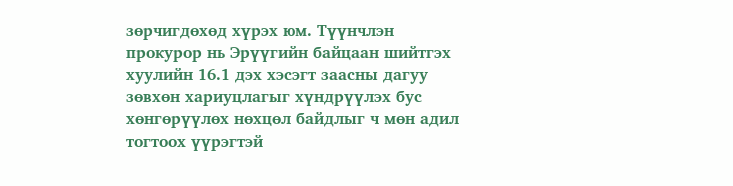зөрчигдөхөд хүрэх юм. Түүнчлэн прокурор нь Эрүүгийн байцаан шийтгэх хуулийн 16.1 дэх хэсэгт заасны дагуу зөвхөн хариуцлагыг хүндрүүлэх бус хөнгөрүүлөх нөхцөл байдлыг ч мөн адил тогтоох үүрэгтэй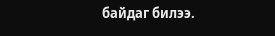байдаг билээ.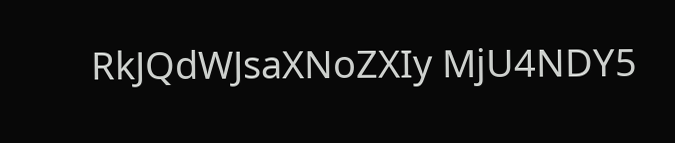RkJQdWJsaXNoZXIy MjU4NDY5